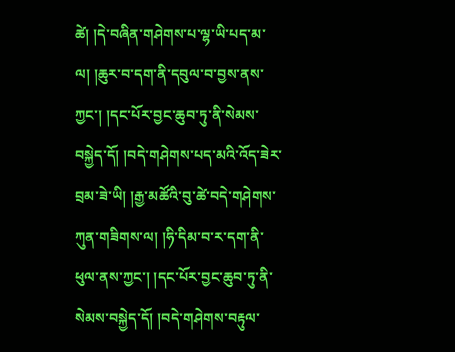ཚེ། །དེ་བཞིན་གཤེགས་པ་ལྷ་ཡི་པད་མ་ལ། །ཆུར་བ་དག་ནི་དབུལ་བ་བྱས་ནས་ཀྱང་། །དང་པོར་བྱང་ཆུབ་ཏུ་ནི་སེམས་བསྐྱེད་དོ། །བདེ་གཤེགས་པད་མའི་འོད་ཟེར་བྲམ་ཟེ་ཡི། །རྒྱ་མཚོའི་བུ་ཚེ་བདེ་གཤེགས་ཀུན་གཟིགས་ལ། །ཧི་དིམ་བ་ར་དག་ནི་ཕུལ་ནས་ཀྱང་། །དང་པོར་བྱང་ཆུབ་ཏུ་ནི་སེམས་བསྐྱེད་དོ། །བདེ་གཤེགས་བརྟུལ་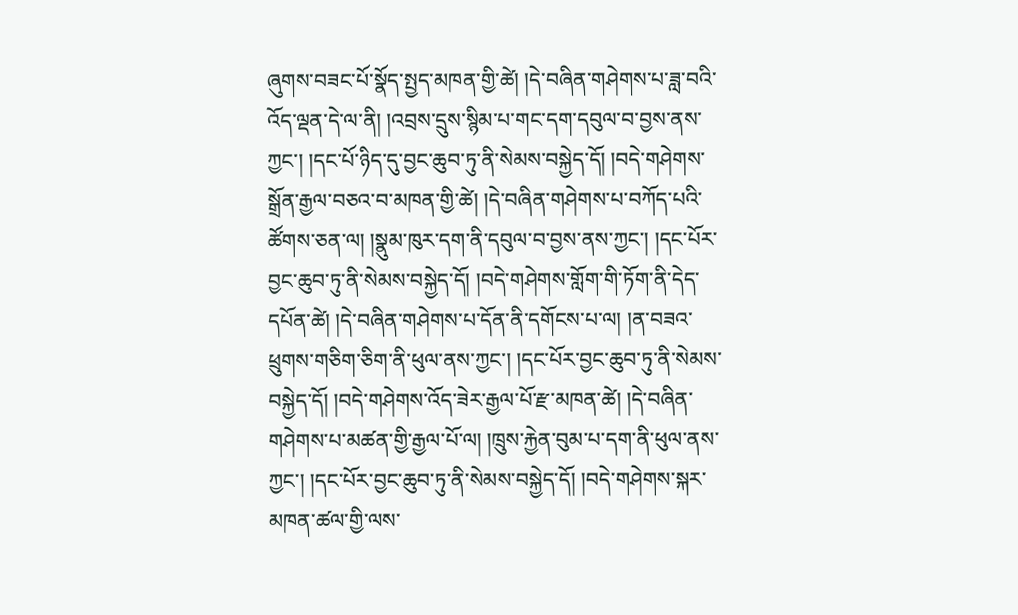ཞུགས་བཟང་པོ་སྣོད་སྤྱད་མཁན་གྱི་ཚེ། །དེ་བཞིན་གཤེགས་པ་ཟླ་བའི་འོད་ལྡན་དེ་ལ་ནི། །འབྲས་དྲུས་སྙིམ་པ་གང་དག་དབུལ་བ་བྱས་ནས་ཀྱང་། །དང་པོ་ཉིད་དུ་བྱང་ཆུབ་ཏུ་ནི་སེམས་བསྐྱེད་དོ། །བདེ་གཤེགས་སྒྲོན་རྒྱལ་བཅའ་བ་མཁན་གྱི་ཚེ། །དེ་བཞིན་གཤེགས་པ་བཀོད་པའི་ཚོགས་ཅན་ལ། །སྣུམ་ཁུར་དག་ནི་དབུལ་བ་བྱས་ནས་ཀྱང་། །དང་པོར་བྱང་ཆུབ་ཏུ་ནི་སེམས་བསྐྱེད་དོ། །བདེ་གཤེགས་གློག་གི་ཏོག་ནི་དེད་དཔོན་ཚེ། །དེ་བཞིན་གཤེགས་པ་དོན་ནི་དགོངས་པ་ལ། །ན་བཟའ་ཕྲུགས་གཅིག་ཅིག་ནི་ཕུལ་ནས་ཀྱང་། །དང་པོར་བྱང་ཆུབ་ཏུ་ནི་སེམས་བསྐྱེད་དོ། །བདེ་གཤེགས་འོད་ཟེར་རྒྱལ་པོ་རྫ་མཁན་ཚེ། །དེ་བཞིན་གཤེགས་པ་མཚན་གྱི་རྒྱལ་པོ་ལ། །ཁྲུས་རྐྱེན་བུམ་པ་དག་ནི་ཕུལ་ནས་ཀྱང་། །དང་པོར་བྱང་ཆུབ་ཏུ་ནི་སེམས་བསྐྱེད་དོ། །བདེ་གཤེགས་སྐར་མཁན་ཚལ་གྱི་ལས་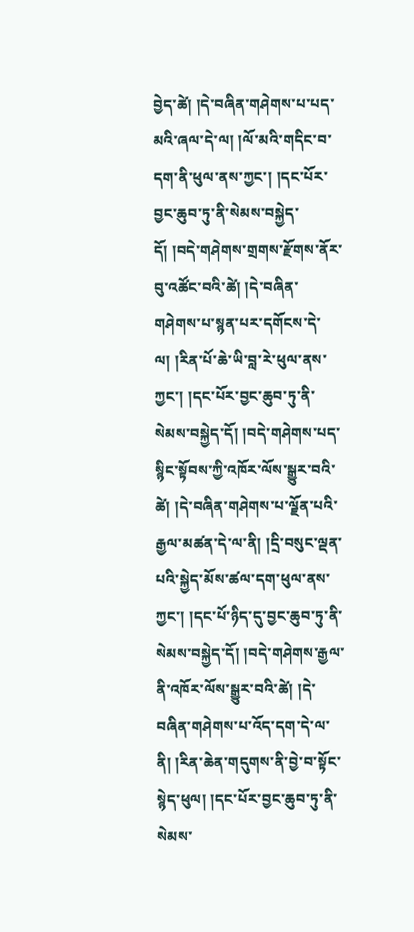བྱེད་ཚེ། །དེ་བཞིན་གཤེགས་པ་པད་མའི་ཞལ་དེ་ལ། །ལོ་མའི་གདིང་བ་དག་ནི་ཕུལ་ནས་ཀྱང་། །དང་པོར་བྱང་ཆུབ་ཏུ་ནི་སེམས་བསྐྱེད་དོ། །བདེ་གཤེགས་གྲགས་རྫོགས་ནོར་བུ་འཚོང་བའི་ཚེ། །དེ་བཞིན་གཤེགས་པ་སྙན་པར་དགོངས་དེ་ལ། །རིན་པོ་ཆེ་ཡི་བླ་རེ་ཕུལ་ནས་ཀྱང་། །དང་པོར་བྱང་ཆུབ་ཏུ་ནི་སེམས་བསྐྱེད་དོ། །བདེ་གཤེགས་པད་སྙིང་སྟོབས་ཀྱི་འཁོར་ལོས་སྒྱུར་བའི་ཚེ། །དེ་བཞིན་གཤེགས་པ་ལྗོན་པའི་རྒྱལ་མཚན་དེ་ལ་ནི། །དྲི་བསུང་ལྡན་པའི་སྐྱེད་མོས་ཚལ་དག་ཕུལ་ནས་ཀྱང་། །དང་པོ་ཉིད་དུ་བྱང་ཆུབ་ཏུ་ནི་སེམས་བསྐྱེད་དོ། །བདེ་གཤེགས་རྒྱལ་ནི་འཁོར་ལོས་སྒྱུར་བའི་ཚེ། །དེ་བཞིན་གཤེགས་པ་འོད་དག་དེ་ལ་ནི། །རིན་ཆེན་གདུགས་ནི་བྱེ་བ་སྟོང་སྙེད་ཕུལ། །དང་པོར་བྱང་ཆུབ་ཏུ་ནི་སེམས་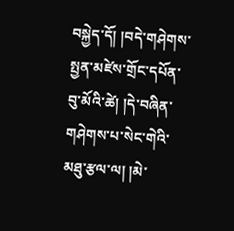བསྐྱེད་དོ། །བདེ་གཤེགས་སྤྱན་མཛེས་གྲོང་དཔོན་བུ་མོའི་ཚེ། །དེ་བཞིན་གཤེགས་པ་སེང་གེའི་མཐུ་རྩལ་ལ། །མེ་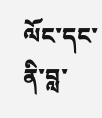ལོང་དང་ནི་བླ་